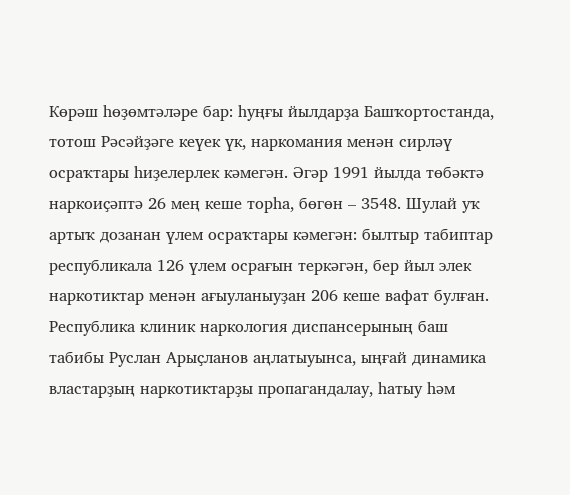Көрәш һөҙөмтәләре бар: һуңғы йылдарҙа Башҡортостанда, тотош Рәсәйҙәге кеүек үк, наркомания менән сирләү осраҡтары һиҙелерлек кәмегән. Әгәр 1991 йылда төбәктә наркоиҫәптә 26 мең кеше торһа, бөгөн – 3548. Шулай уҡ артыҡ дозанан үлем осраҡтары кәмегән: былтыр табиптар республикала 126 үлем осрағын теркәгән, бер йыл элек наркотиктар менән ағыуланыуҙан 206 кеше вафат булған.
Республика клиник наркология диспансерының баш табибы Руслан Арыҫланов аңлатыуынса, ыңғай динамика властарҙың наркотиктарҙы пропагандалау, һатыу һәм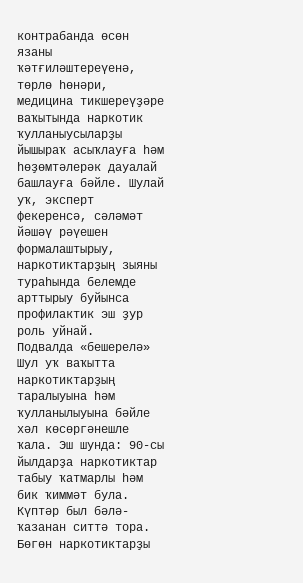контрабанда өсөн язаны ҡәтғиләштереүенә, төрлө һөнәри, медицина тикшереүҙәре ваҡытында наркотик ҡулланыусыларҙы йышыраҡ асыҡлауға һәм һөҙөмтәлерәк дауалай башлауға бәйле. Шулай уҡ, эксперт фекеренсә, сәләмәт йәшәү рәүешен формалаштырыу, наркотиктарҙың зыяны тураһында белемде арттырыу буйынса профилактик эш ҙур роль уйнай.
Подвалда «бешерелә»
Шул уҡ ваҡытта наркотиктарҙың таралыуына һәм ҡулланылыуына бәйле хәл көсөргәнешле ҡала. Эш шунда: 90-сы йылдарҙа наркотиктар табыу ҡатмарлы һәм бик ҡиммәт була. Күптәр был бәлә-ҡазанан ситтә тора. Бөгөн наркотиктарҙы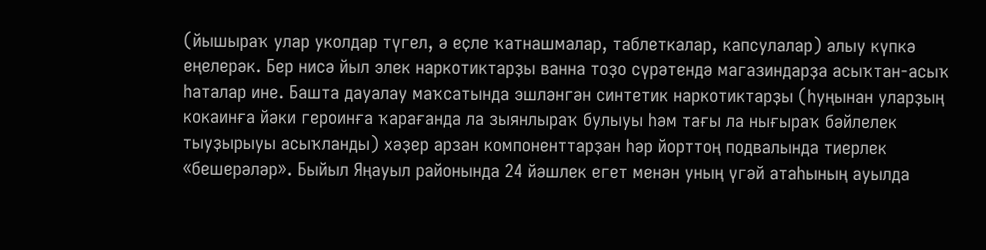(йышыраҡ улар уколдар түгел, ә еҫле ҡатнашмалар, таблеткалар, капсулалар) алыу күпкә еңелерәк. Бер нисә йыл элек наркотиктарҙы ванна тоҙо сүрәтендә магазиндарҙа асыҡтан-асыҡ һаталар ине. Башта дауалау маҡсатында эшләнгән синтетик наркотиктарҙы (һуңынан уларҙың кокаинға йәки героинға ҡарағанда ла зыянлыраҡ булыуы һәм тағы ла нығыраҡ бәйлелек тыуҙырыуы асыҡланды) хәҙер арзан компоненттарҙан һәр йорттоң подвалында тиерлек «бешерәләр». Быйыл Яңауыл районында 24 йәшлек егет менән уның үгәй атаһының ауылда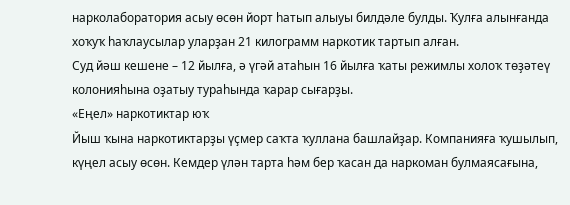нарколаборатория асыу өсөн йорт һатып алыуы билдәле булды. Ҡулға алынғанда хоҡуҡ һаҡлаусылар уларҙан 21 килограмм наркотик тартып алған.
Суд йәш кешене – 12 йылға, ә үгәй атаһын 16 йылға ҡаты режимлы холоҡ төҙәтеү колонияһына оҙатыу тураһында ҡарар сығарҙы.
«Еңел» наркотиктар юҡ
Йыш ҡына наркотиктарҙы үҫмер саҡта ҡуллана башлайҙар. Компанияға ҡушылып, күңел асыу өсөн. Кемдер үлән тарта һәм бер ҡасан да наркоман булмаясағына,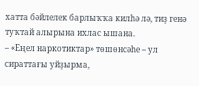хатта бәйлелек барлыҡҡа килһә лә, тиҙ генә туҡтай алырына ихлас ышана.
– «Еңел наркотиктар» төшөнсәһе – ул сираттағы уйҙырма,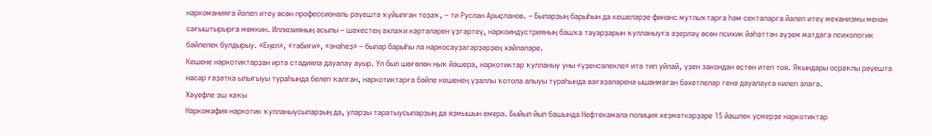наркоманияға йәлеп итеү өсөн профессиональ рәүештә ҡуйылған тоҙаҡ, – ти Руслан Арыҫланов. – Быларҙың барыһын да кешеләрҙе финанс мутлыҡтарға һәм секталарға йәлеп итеү механизмы менән сағыштырырға мөмкин. Иллюзияның асылы – шәхестең әхлаҡи кәртәләрен үҙгәртеү, наркоиндустрияның башҡа тауарҙарын ҡулланыуға әҙерләү өсөн психик йәһәттән әүҙем матдәгә психологик бәйлелек булдырыу. «Еңел», «тәбиғи», «энәһеҙ» – былар барыһы ла наркосауҙагәрҙәрҙең хәйләләре.
Кешене наркотиктарҙан иртә стадияла дауалау ауыр. Ул был шөғөлөн ныҡ йәшерә, наркотиктар ҡулланыу уны «үҙенсәлекле» итә тип уйлай, үҙен закондан өҫтөн итеп тоя. Яҡындары осраҡлы рәүештә насар ғәҙәткә ылығыуы тураһында белеп ҡалған, наркотиктарға бәйле кешенең үҙаллы ҡотола алыуы тураһында вәғәҙәләренә ышанмаған бәхетлеләр генә дауалауға килеп эләгә.
Хәүефле эш хаҡы
Наркомафия наркотик ҡулланыусыларҙың да, уларҙы таратыусыларҙың да яҙмышын емерә. Быйыл йыл башында Нефтекамала полиция хеҙмәткәрҙәре 15 йәшлек үҫмерҙе наркотиктар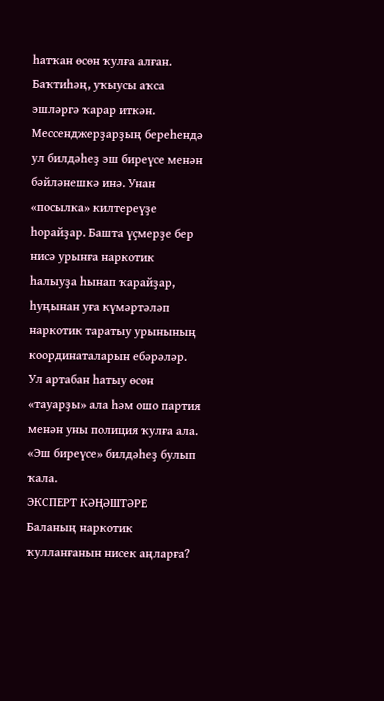һатҡан өсөн ҡулға алған. Баҡтиһәң, уҡыусы аҡса эшләргә ҡарар иткән. Мессенджерҙарҙың береһендә ул билдәһеҙ эш биреүсе менән бәйләнешкә инә. Унан «посылка» килтереүҙе һорайҙар. Башта үҫмерҙе бер нисә урынға наркотик һалыуҙа һынап ҡарайҙар, һуңынан уға күмәртәләп наркотик таратыу урынының координаталарын ебәрәләр. Ул артабан һатыу өсөн «тауарҙы» ала һәм ошо партия менән уны полиция ҡулға ала. «Эш биреүсе» билдәһеҙ булып ҡала.
ЭКСПЕРТ КӘҢӘШТӘРЕ
Баланың наркотик ҡулланғанын нисек аңларға?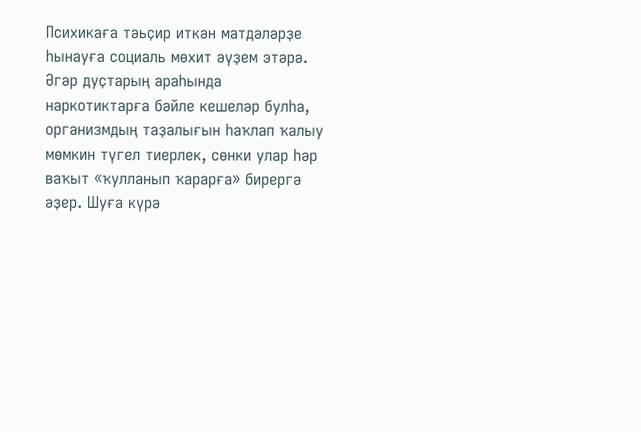Психикаға тәьҫир иткән матдәләрҙе һынауға социаль мөхит әүҙем этәрә. Әгәр дуҫтарың араһында наркотиктарға бәйле кешеләр булһа, организмдың таҙалығын һаҡлап ҡалыу мөмкин түгел тиерлек, сөнки улар һәр ваҡыт «ҡулланып ҡарарға» бирергә әҙер. Шуға күрә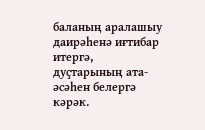баланың аралашыу даирәһенә иғтибар итергә, дуҫтарының ата-әсәһен белергә кәрәк.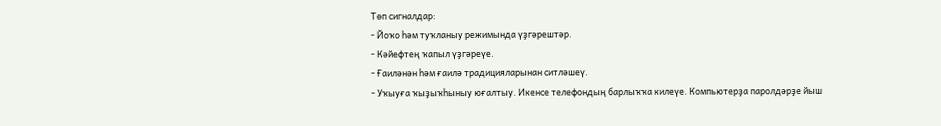Төп сигналдар:
- Йоҡо һәм туҡланыу режимында үҙгәрештәр.
- Кәйефтең ҡапыл үҙгәреүе.
- Ғаиләнән һәм ғаилә традицияларынан ситләшеү.
- Уҡыуға ҡыҙыҡһыныу юғалтыу. Икенсе телефондың барлыҡҡа килеүе. Компьютерҙа паролдәрҙе йыш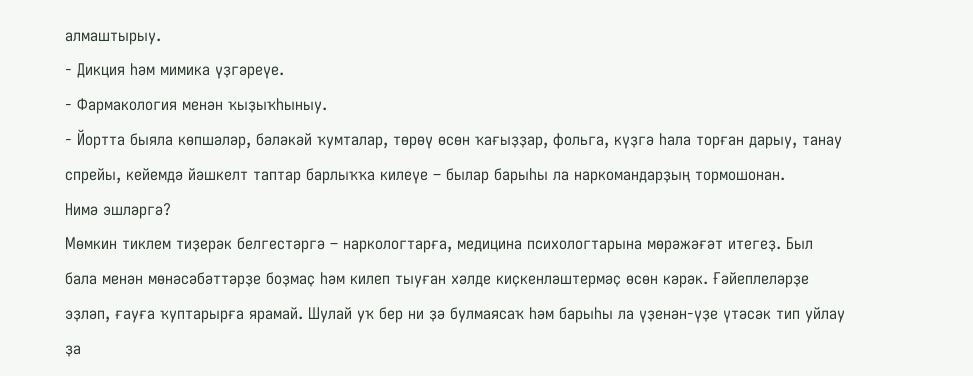алмаштырыу.
- Дикция һәм мимика үҙгәреүе.
- Фармакология менән ҡыҙыҡһыныу.
- Йортта быяла көпшәләр, бәләкәй ҡумталар, төрөү өсөн ҡағыҙҙар, фольга, күҙгә һала торған дарыу, танау спрейы, кейемдә йәшкелт таптар барлыҡҡа килеүе – былар барыһы ла наркомандарҙың тормошонан.
Нимә эшләргә?
Мөмкин тиклем тиҙерәк белгестәргә – наркологтарға, медицина психологтарына мөрәжәғәт итегеҙ. Был бала менән мөнәсәбәттәрҙе боҙмаҫ һәм килеп тыуған хәлде киҫкенләштермәҫ өсөн кәрәк. Ғәйеплеләрҙе эҙләп, ғауға ҡуптарырға ярамай. Шулай уҡ бер ни ҙә булмаясаҡ һәм барыһы ла үҙенән-үҙе үтәсәк тип уйлау ҙа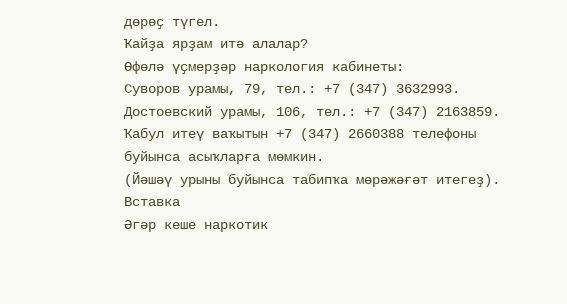дөрөҫ түгел.
Ҡайҙа ярҙам итә алалар?
Өфөлә үҫмерҙәр наркология кабинеты:
Суворов урамы, 79, тел.: +7 (347) 3632993.
Достоевский урамы, 106, тел.: +7 (347) 2163859.
Ҡабул итеү ваҡытын +7 (347) 2660388 телефоны буйынса асыҡларға мөмкин.
(Йәшәү урыны буйынса табипҡа мөрәжәғәт итегеҙ).
Вставка
Әгәр кеше наркотик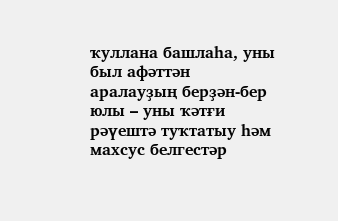ҡуллана башлаһа, уны был афәттән аралауҙың берҙән-бер юлы – уны ҡәтғи рәүештә туҡтатыу һәм махсус белгестәр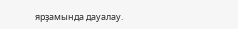ярҙамында дауалау.